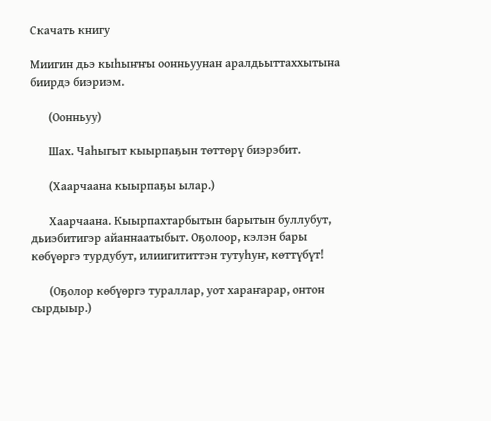Скачать книгу

Миигин дьэ кыhыҥҥы оонньуунан аралдьыттаххытына биирдэ биэриэм.

      (Оонньуу)

      Шах. Чаhыгыт кыырпаҕын төттөрү биэрэбит.

      (Хаарчаана кыырпаҕы ылар.)

      Хаарчаана. Кыырпахтарбытын барытын буллубут, дьиэбитигэр айаннаатыбыт. Оҕолоор, кэлэн бары көбүөргэ турдубут, илиигититтэн тутуhуҥ, көттүбүт!

      (Оҕолор көбүөргэ тураллар, уот хараҥарар, онтон сырдыыр.)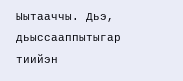Ыытааччы. Дьэ, дьыссааппытыгар тиийэн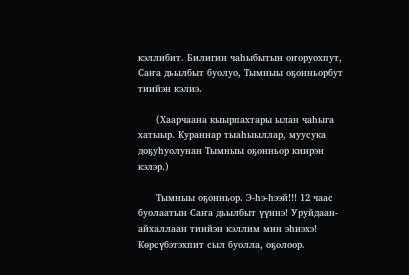кэллибит. Билигин чаhыбытын оҥоруохпут, Саҥа дьылбыт буолуо, Тымныы оҕонньорбут тиийэн кэлиэ.

      (Хаарчаана кыырпахтары ылан чаhыга хатыыр. Кураннар тыаhыыллар, муусука доҕуһуолунан Тымныы оҕонньор киирэн кэлэр.)

      Тымныы оҕонньор. Э-һэ-һээй!!! 12 чаас буолаатын Саҥа дьылбыт үүннэ! Уруйдаан-айхаллаан тиийэн кэллим мин эhиэхэ! Көрсүбэтэхпит сыл буолла, оҕолоор.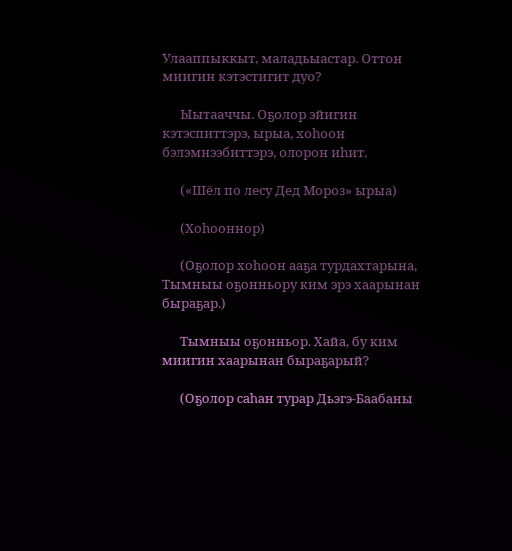Улааппыккыт, маладьыастар. Оттон миигин кэтэстигит дуо?

      Ыытааччы. Оҕолор эйигин кэтэспиттэрэ, ырыа, хоhоон бэлэмнээбиттэрэ, олорон иhит.

      («Шёл по лесу Дед Мороз» ырыа)

      (Хоhооннор)

      (Оҕолор хоhоон ааҕа турдахтарына, Тымныы оҕонньору ким эрэ хаарынан быраҕар.)

      Тымныы оҕонньор. Хайа, бу ким миигин хаарынан быраҕарый?

      (Оҕолор саhан турар Дьэгэ-Баабаны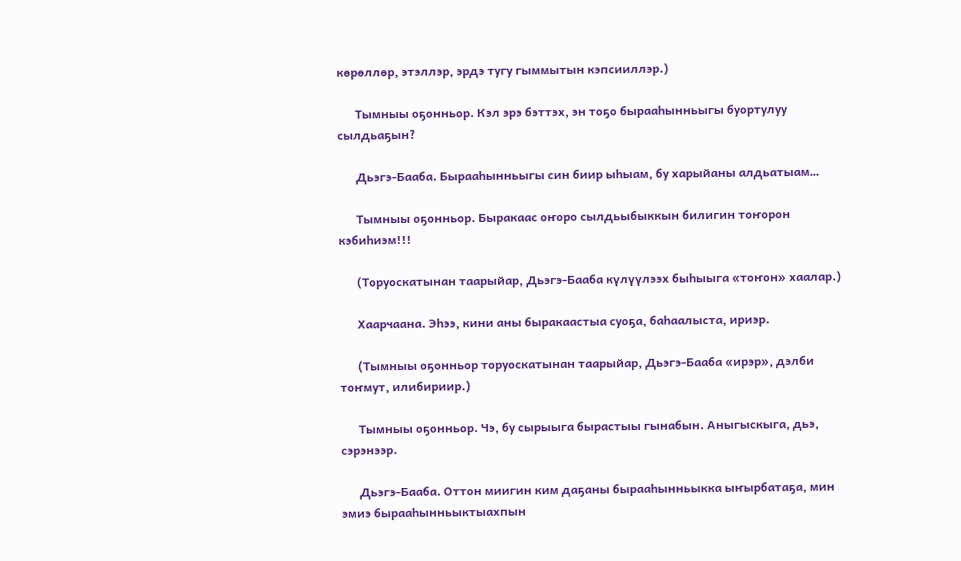көрөллөр, этэллэр, эрдэ тугу гыммытын кэпсииллэр.)

      Тымныы оҕонньор. Кэл эрэ бэттэх, эн тоҕо бырааhынньыгы буортулуу сылдьаҕын?

      Дьэгэ-Бааба. Бырааhынньыгы син биир ыhыам, бу харыйаны алдьатыам…

      Тымныы оҕонньор. Быракаас оҥоро сылдьыбыккын билигин тоҥорон кэбиhиэм!!!

      (Торуоскатынан таарыйар, Дьэгэ-Бааба күлүүлээх быһыыга «тоҥон» хаалар.)

      Хаарчаана. Эһээ, кини аны быракаастыа суоҕа, баhаалыста, ириэр.

      (Тымныы оҕонньор торуоскатынан таарыйар, Дьэгэ-Бааба «ирэр», дэлби тоҥмут, илибириир.)

      Тымныы оҕонньор. Чэ, бу сырыыга бырастыы гынабын. Аныгыскыга, дьэ, сэрэнээр.

      Дьэгэ-Бааба. Оттон миигин ким даҕаны бырааhынньыкка ыҥырбатаҕа, мин эмиэ бырааhынньыктыахпын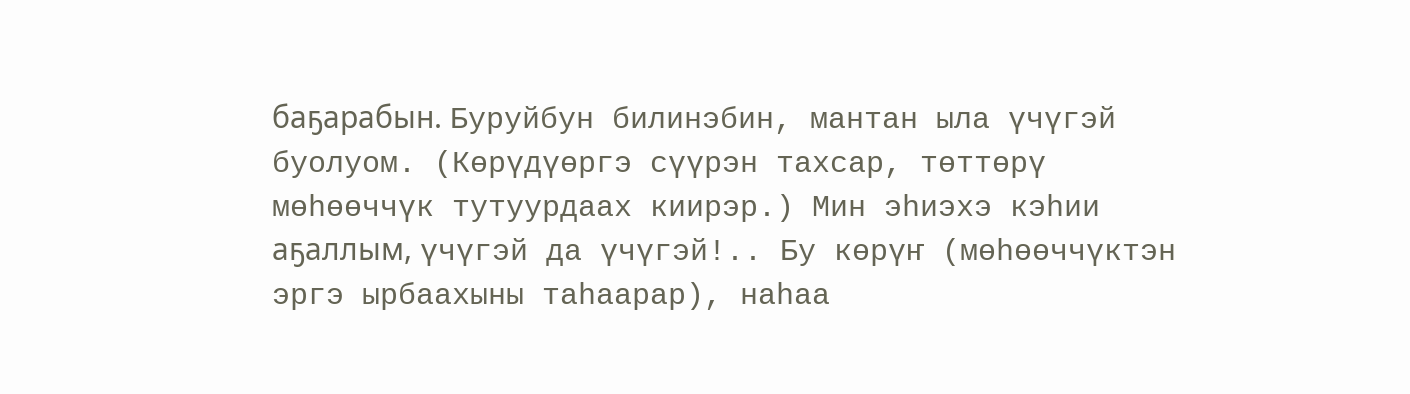баҕарабын. Буруйбун билинэбин, мантан ыла үчүгэй буолуом. (Көрүдүөргэ сүүрэн тахсар, төттөрү мөһөөччүк тутуурдаах киирэр.) Мин эhиэхэ кэһии аҕаллым, үчүгэй да үчүгэй!.. Бу көрүҥ (мөһөөччүктэн эргэ ырбаахыны таhаарар), наһаа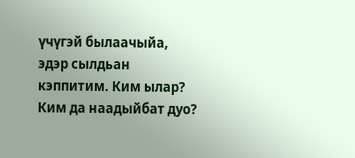үчүгэй былаачыйа, эдэр сылдьан кэппитим. Ким ылар? Ким да наадыйбат дуо?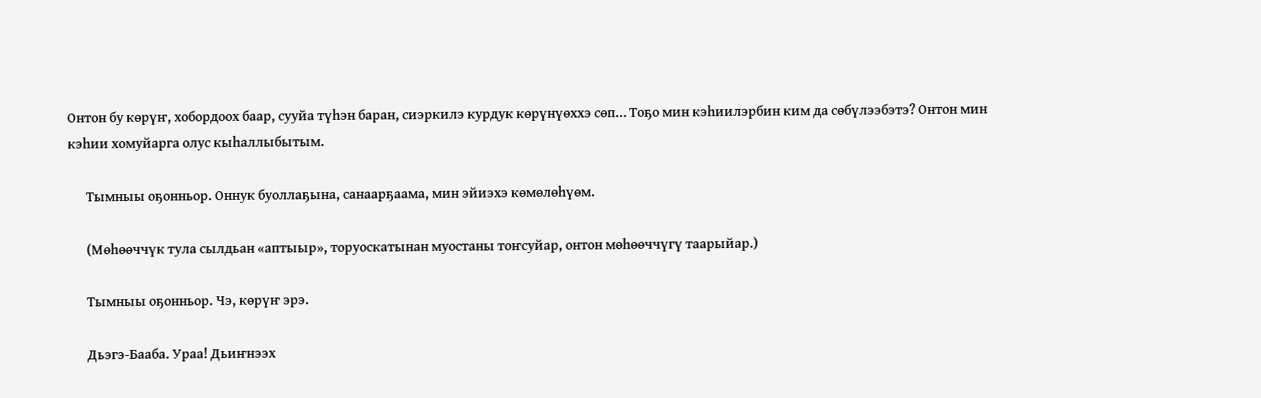Онтон бу көрүҥ, хобордоох баар, сууйа түһэн баран, сиэркилэ курдук көрүнүөххэ сөп… Тоҕо мин кэһиилэрбин ким да сөбүлээбэтэ? Онтон мин кэhии хомуйарга олус кыhаллыбытым.

      Тымныы оҕонньор. Оннук буоллаҕына, санаарҕаама, мин эйиэхэ көмөлөһүөм.

      (Мөһөөччүк тула сылдьан «аптыыр», торуоскатынан муостаны тоҥсуйар, онтон мөһөөччүгү таарыйар.)

      Тымныы оҕонньор. Чэ, көрүҥ эрэ.

      Дьэгэ-Бааба. Ураа! Дьиҥнээх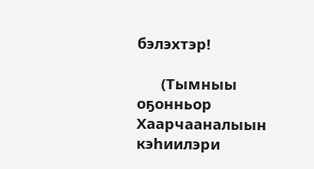бэлэхтэр!

      (Тымныы оҕонньор Хаарчааналыын кэhиилэри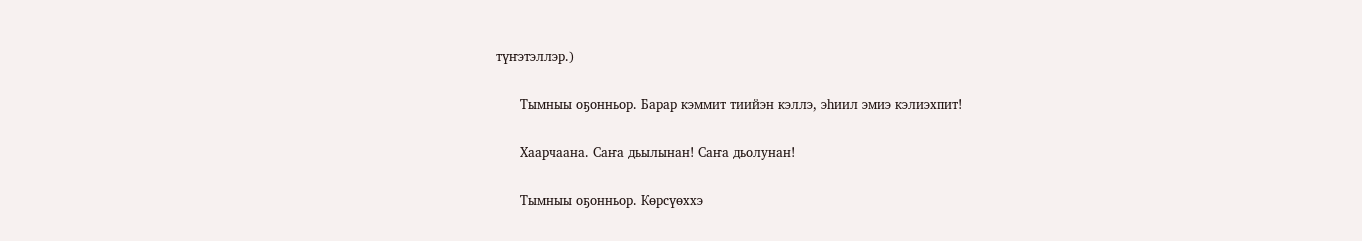түҥэтэллэр.)

      Тымныы оҕонньор. Барар кэммит тиийэн кэллэ, эhиил эмиэ кэлиэхпит!

      Хаарчаана. Саҥа дьылынан! Саҥа дьолунан!

      Тымныы оҕонньор. Көрсүөххэ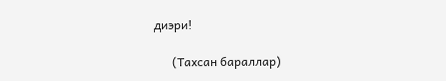диэри!

      (Тахсан бараллар)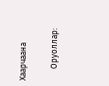Хаарчаана

      Оруоллар: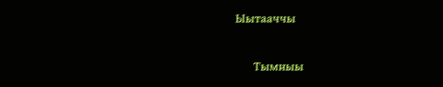Ыытааччы

      Тымныы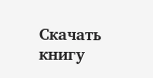Скачать книгу